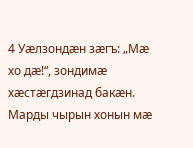4 Уӕлзондӕн зӕгъ: „Мӕ хо дӕ!“, зондимӕ хӕстӕгдзинад бакӕн.
Марды чырын хонын мӕ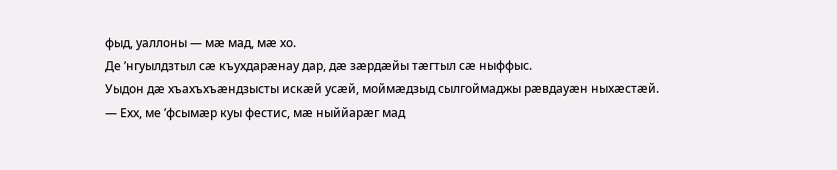фыд, уаллоны — мӕ мад, мӕ хо.
Де ’нгуылдзтыл сӕ къухдарӕнау дар, дӕ зӕрдӕйы тӕгтыл сӕ ныффыс.
Уыдон дӕ хъахъхъӕндзысты искӕй усӕй, моймӕдзыд сылгоймаджы рӕвдауӕн ныхӕстӕй.
— Ехх, ме ’фсымӕр куы фестис, мӕ ныййарӕг мад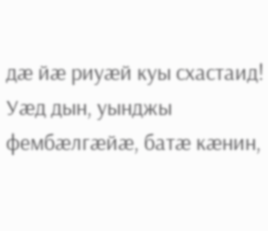дӕ йӕ риуӕй куы схастаид! Уӕд дын, уынджы фембӕлгӕйӕ, батӕ кӕнин,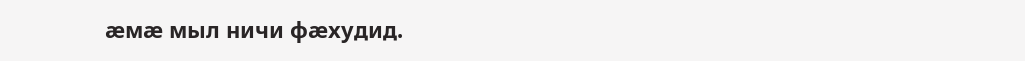ӕмӕ мыл ничи фӕхудид.